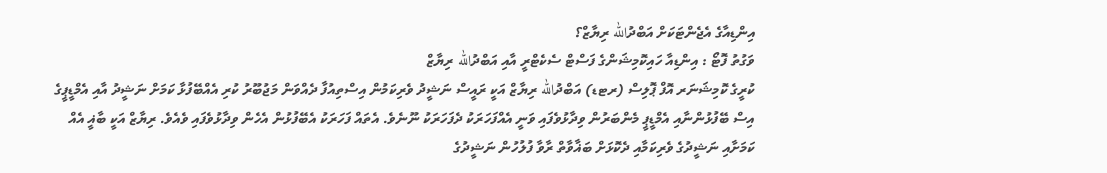އިންޑިއާގެ އެޖެންޓަކަށް އަބްދުالله ރިޔާޒް؟
ވަގުތު ފޮޓޯ : އިންޑިއާ ހައިކޮމިޝަންގެ ފަސްޓް ސެކެޓްރީ އާއި އަބްދުالله ރިޔާޒް
ކުރީގެ ކޮމިޝަނަރ އޮފް ޕޮލިސް (ރޓޑ) އަބްދުالله ރިޔާޒް އަކީ ރައީސް ނަޝީދު ވެރިކަމުން އިސްތިއުފާ ދެއްވަން މަޖުބޫރު ކުރި އެއްބޭފުޅާ ކަމަށް ނަޝީދު އާއި އެމްޑީޕީގެ އިސް ބޭފުޅުންނާއި އެމްޑީޕީ މެންބަރުން ވިދާޅުވެފައި ވަނީ އެއްފަހަރަކު ދެފަހަރަކު ނޫނެވެ. އެތައް ފަހަރަކު އެބޭފުޅުން އެހެން ވިދާޅުވެފައި ވެއެވެ. ރިޔާޒް އަކީ ބާޣީ އެއް ކަމަށާއި ނަޝީދުގެ ވެރިކަމާއި ދެކޮޅަށް ބަޣާވާތް ރާވާ ފުލުހުން ނަޝީދުގެ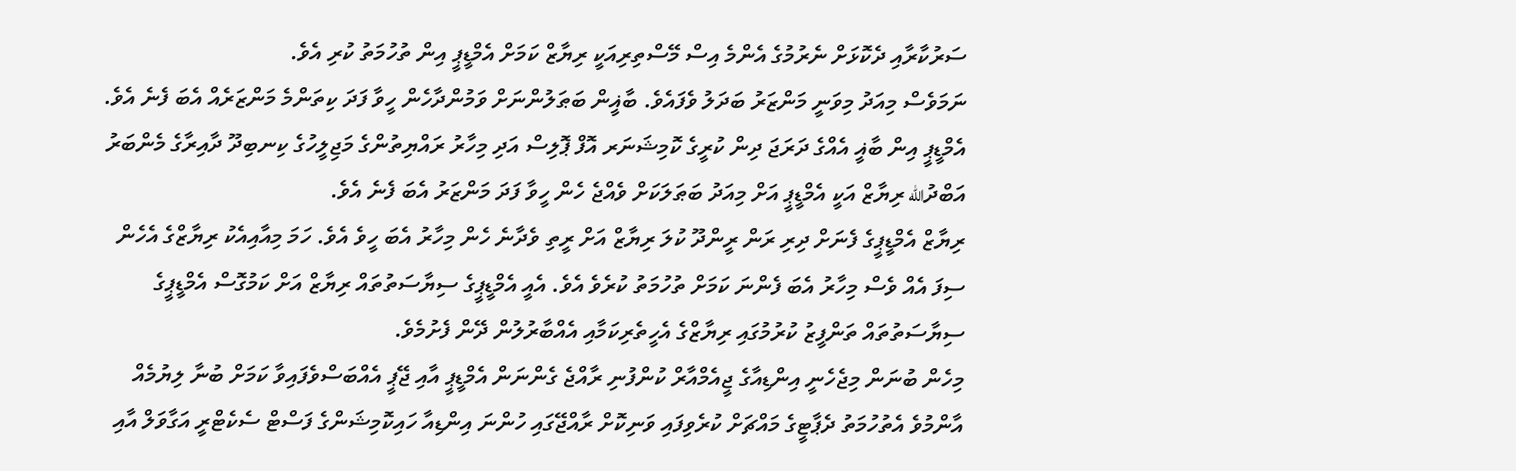ސަރުކާރާއި ދެކޮޅަށް ނެރުމުގެ އެންމެ އިސް މޭސްތިރިއަކީ ރިޔާޒް ކަމަށް އެމްޑީޕީ އިން ތުހުމަތު ކުރި އެވެ.
ނަމަވެސް މިއަދު މިވަނީ މަންޒަރު ބަދަލު ވެފައެވެ. ބާޣީން ބަޠަލުންނަށް ވަމުންދާހެން ހީވާ ފަދަ ކިތަންމެ މަންޒަރެއް އެބަ ފެނެ އެވެ. އެމްޑީޕީ އިން ބާޣީ އެއްގެ ދަރަޖަ ދިން ކުރީގެ ކޮމިޝަނަރ އޮފް ޕޮލިސް އަދި މިހާރު ރައްޔިތުންގެ މަޖިލީހުގެ ކިނބިދޫ ދާއިރާގެ މެންބަރު އަބްދުالله ރިޔާޒް އަކީ އެމްޑީޕީ އަށް މިއަދު ބަޠަލަކަށް ވެއްޖެ ހެން ހީވާ ފަދަ މަންޒަރު އެބަ ފެނެ އެވެ.
ރިޔާޒް އެމްޑީޕީގެ ފެނަށް ދިރި ރަން ރީންދޫ ކުލަ ރިޔާޒް އަށް ރީތި ވެދާނެ ހެން މިހާރު އެބަ ހީވެ އެވެ. ހަމަ މިއާއިއެކު ރިޔާޒްގެ އެހެން ސިފަ އެއް ވެސް މިހާރު އެބަ ފެންނަ ކަމަށް ތުހުމަތު ކުރެވެ އެވެ. އެއީ އެމްޑީޕީގެ ސިޔާސަތުތައް ރިޔާޒް އަށް ކަމުގޮސް އެމްޑީޕީގެ ސިޔާސަތުތައް ތަންފީޒު ކުރުމުގައި ރިޔާޒްގެ އެހީތެރިކަމާއި އެއްބާރުލުން ދޭން ފެށުމެވެ.
މިހެން ބުނަން މިޖެހެނީ އިންޑިއާގެ ޖީއެމްއާރް ކުންފުނި ރާއްޖެ ގެންނަން އެމްޑީޕީ އާއި ޖޭޕީ އެއްބަސްވެފައިވާ ކަމަށް ބުނާ ލިޔުމެއް އާންމުވެ އެތުހުމަތު ދެޕާޓީގެ މައްޗަށް ކުރެވިފައި ވަނިކޮށް ރާއްޖޭގައި ހުންނަ އިންޑިއާ ހައިކޮމިޝަންގެ ފަސްޓް ސެކެޓްރީ އަގާވަލް އާއި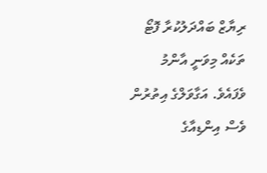ރިޔާޒް ބައްދަލުކުރާ ފޮޓޯ ތަކެއް މިވަނީ އާންމު ވެފައެވެ. އަގާވަލްގެ އިތުރުން ވެސް އިންޑިއާގެ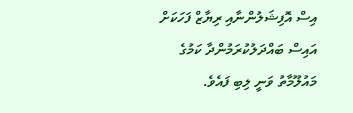އިސް އޮފިޝަލުންނާއި ރިޔާޒް ފަހަކަށް އައިސް ބައްދަލުކުރަމުންދާ ކަމުގެ މައުލޫމާތު ވަނީ ލިބި ފައެވެ.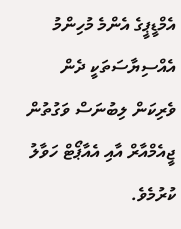އެމްޑީޕީގެ އެންމެ މުހިންމު އެއްސިޔާސަތަކީ ދެން ވެރިކަން ލިބުނަސް ވަގުތުން ޖީއެމްއާރް އާއި އެއާޕޯޓް ހަވާލު ކުރުމެވެ.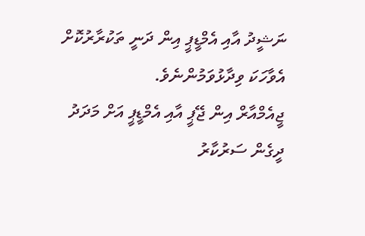ނަޝީދު އާއި އެމްޑީޕީ އިން ދަނީ ތަކުރާރުކޮށް އެވާހަކަ ވިދާޅުވަމުންނެވެ.
ޖީއެމްއާރް އިން ޖޭޕީ އާއި އެމްޑީޕީ އަށް މަދަދު ދީގެން ސަރުކާރު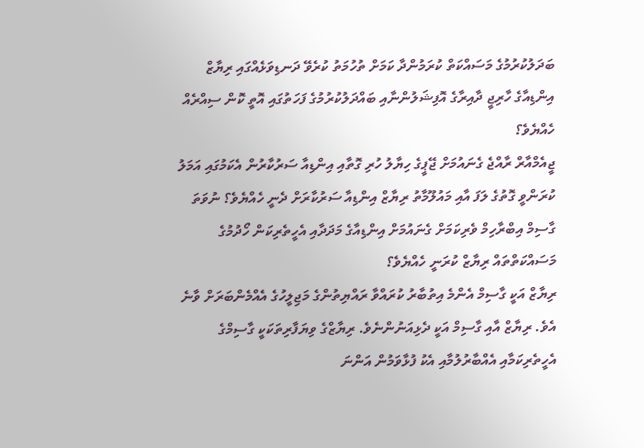ބަދަލުކުރުމުގެ މަސައްކަތް ކުރަމުންދާ ކަމަށް ތުހުމަތު ކުރެވޭ ދަނޑިވަޅެއްގައި ރިޔާޒް އިންޑިއާގެ ހާރިޖީ ދާއިރާގެ އޮފިޝަލުންނާއި ބައްދަލުކުރުމުގެ ފަހަތުގައި އޮތީ ކޮން ސިއްރެއް ހެއްޔެވެ؟
ޖީއެމްއާރް ރާއްޖެ ގެނައުމަށް ޖޭޕީގެ ހިޔާލު ހުރި ގޮތާއި އިންޑިއާ ސަރުކާރުން އެކަމުގައި އަމަލު ކުރަންވީ ގޮތުގެ ލަފަ އާއި މައުލޫމާތު ރިޔާޒް އިންޑިއާ ސަރުކާރަށް ދެނީ ހެއްޔެވެ؟ ނުވަތަ ގާސިމް އިބްރާހިމް ވެރިކަމަށް ގެނައުމަށް އިންޑިއާގެ މަދަދާއި އެހީތެރިކަން ހޯދުމުގެ މަސައްކަތްތައް ރިޔާޒް ކުރަނީ ހެއްޔެވެ؟
ރިޔާޒް އަކީ ގާސިމް އެންމެ އިތުބާރު ކުރައްވާ ރައްޔިތުންގެ މަޖިލީހުގެ އެއްމެންބަރަށް ވާނެ އެވެ. ރިޔާޒް އާއި ގާސިމް އަކީ ދެޅިއަނުންނެވެ. ރިޔާޒްގެ ވިޔަފާރިތަކަކީ ގާސިމްގެ އެހީތެރިކަމާއި އެއްބާރުލުމާއި އެކު ފުޅާވަމުން އަންނަ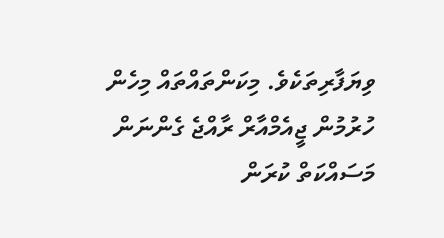ވިޔަފާރިތަކެވެ. މިކަންތައްތައް މިހެން ހުރުމުން ޖީއެމްއާރް ރާއްޖެ ގެންނަން މަސައްކަތް ކުރަން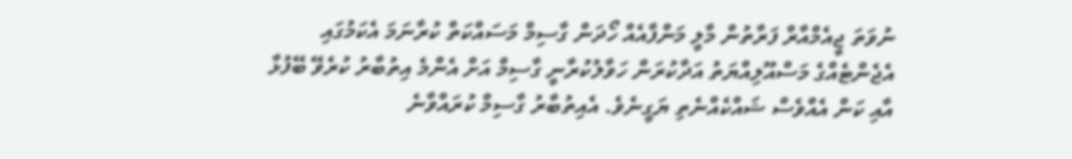ނުވަތަ ޖީއެމްއާރް ފަރާތުން މާލީ މަންފާއެއް ހޯދަން ގާސިމް މަސައްކަތް ކުރާނަމަ އެކަމުގައި އެޖެންޓެއްގެ މަސްއޫލިއްޔަތު އަދާކުރަން ހަވާލުކުރާނީ ގާސިމް އަށް އެންމެ އިތުބާރު ކުރެވޭ ބޭފުޅާ އާއި ކަން އެއްވެސް ޝައްކެއްނެތި ޔަގީނެވެ. އެއިތުބާރު ގާސިމް ކުރައްވާނެ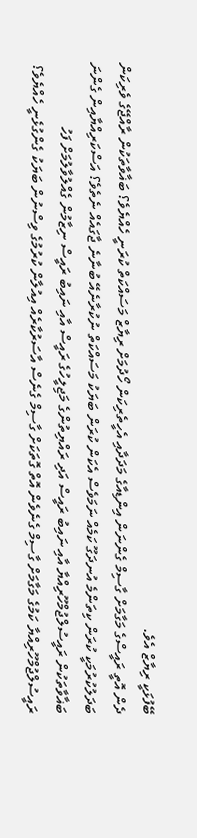ބޭފުޅަކީ ރިޔާޒް އެވެ.
ދެން އޮތީ ރައީސްގެ މަގާމަށް ގާސިމް ގެންނަން އިންޑިއާގެ މަދަދާއި އެހީތެރިކަން ހޯދުމަށް ރިޔާޒް މަސައްކަތް ކުރަނީ ހެއްޔެވެ؟ ބަޣާވާތަކުން ރާއްޖޭގެ ވެރިކަން ބަދަލުކުރުމަކީ ކުރަން ކިތަންމެ އުނދަގޫ ކަމެއް ނަމަވެސް އެކަން ކުރަން ބަޔަކު މަސައްކަތް ނުކުރާނެއޭ ބުނާނެ ޖާގައެއް ނެތެވެ؟ އަސްކަރިއްޔާއިން ގެންނަ ބަޣާވާތަކުން ރައީސުލްޖުމްހޫރިއްޔާ އާއި ނައިބު ރައީސް އަދި ރައްޔިތުންގެ މަޖިލީހުގެ ރައީސް އާއި ނައިބު ރައީސް ނިޒާމުން ގެއްލުވާލުމަށް ފަހު ރައީސުލްޖުމްހޫރިއްޔާ ކަމުގެ މަގާމަށް ގާސިމް ގެނެވެން އޮތް ގޮތަކަށް ގާސިމް ގެނެސް އާސަރުކާރެއް އިއުލާން ކުރުމުގެ ވިސްނުން ބަޔަކު ގެންގުޅެނީ ހެއްޔެވެ؟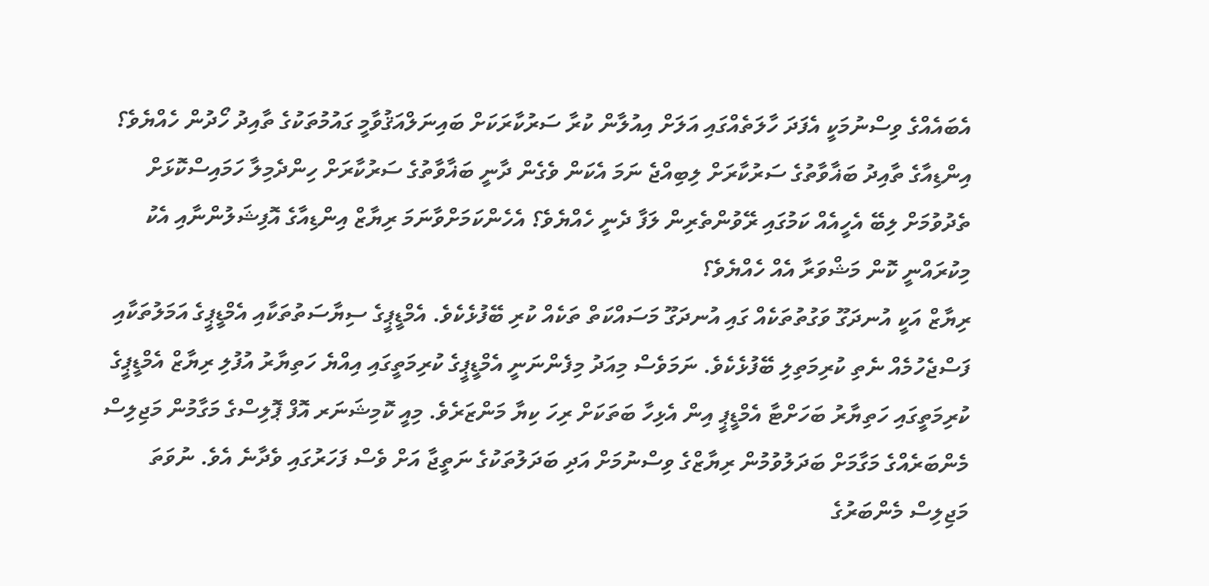އެބައެއްގެ ވިސްނުމަކީ އެފަދަ ހާލަތެއްގައި އަލަށް އިއުލާން ކުރާ ސަރުކާރަކަށް ބައިނަލްއަޤުވާމީ ގައުމުތަކުގެ ތާއިދު ހޯދުން ހެއްޔެވެ؟ އިންޑިއާގެ ތާއިދު ބަޣާވާތުގެ ސަރުކާރަށް ލިބިއްޖެ ނަމަ އެކަން ވެގެން ދާނީ ބަޣާވާތުގެ ސަރުކާރަށް ހިންދެމިލާ ހަމައިސްކޮޅަށް ތެދުވުމަށް ލިބޭ އެހީއެއް ކަމުގައި ރޭވުންތެރިން ލަފާ ދެނީ ހެއްޔެވެ؟ އެހެންކަމަށްވާނަމަ ރިޔާޒް އިންޑިއާގެ އޮފިޝަލުންނާއި އެކު މިކުރައްނީ ކޮން މަޝްވަރާ އެއް ހެއްޔެވެ؟
ރިޔާޒް އަކީ އުނދަގޫ ވަގުތުތަކެއް ގައި އުނދަގޫ މަސައްކަތް ތަކެއް ކުރި ބޭފުޅެކެވެ. އެމްޑީޕީގެ ސިޔާސަތުތަކާއި އެމްޑީޕީގެ އަމަލުތަކާއި ފަސްޖެހުމެއް ނެތި ކުރިމަތިލި ބޭފުޅެކެވެ. ނަމަވެސް މިއަދު މިފެންނަނީ އެމްޑީޕީގެ ކުރިމަތީގައި އިއްޔެ ހަތިޔާރު އުފުލި ރިޔާޒް އެމްޑީޕީގެ ކުރިމަތީގައި ހަތިޔާރު ބަހަށްޓާ އެމްޑީޕީ އިން އެޅިހާ ބަތަކަށް ރިހަ ކިޔާ މަންޒަރެވެ. މިއީ ކޮމިޝަނަރ އޮފް ޕޮލިސްގެ މަގާމުން މަޖިލިސް މެންބަރެއްގެ މަގާމަށް ބަދަލުވުމުން ރިޔާޒްގެ ވިސްނުމަށް އަދި ބަދަލުތަކުގެ ނަތީޖާ އަށް ވެސް ފަހަރުގައި ވެދާނެ އެވެ. ނުވަތަ މަޖިލިސް މެންބަރުގެ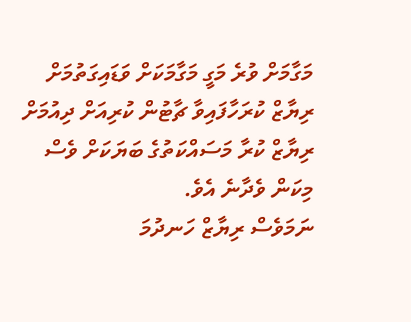މަގާމަށް ވުރެ މަގީ މަގާމަކަށް ވަޑައިގަތުމަށް ރިޔާޒް ކުރަހާފައިވާ ޗާޓުން ކުރިއަށް ދިއުމަށް ރިޔާޒް ކުރާ މަސައްކަތުގެ ބަޔަކަށް ވެސް މިކަން ވެދާނެ އެވެ.
ނަމަވެސް ރިޔާޒް ހަނދުމަ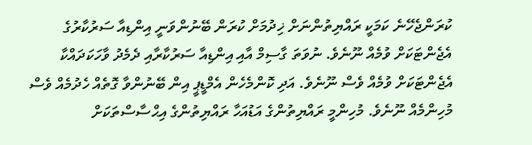ކުރަންޖެހޭނެ ކަމަކީ ރައްޔިތުންނަށް ޚިދުމަށް ކުރަން ބޭނުންވަނީ އިންޑިއާ ސަރުކާރުގެ އެޖެންޓަކަށް ވުމެއް ނޫނެވެ. ނުވަތަ ގާސިމް އާއި އިންޑިއާ ސަރުކާރާއި ދެމެދު ވާހަކަދައްކާ އެޖެންޓަކަށް ވުމެއް ވެސް ނޫނެވެ. އަދި ކޮންމެހެން އެމްޑީޕީ އިން ބޭނުންވާ ގޮތެއް ހެދުމެއް ވެސް މުހިންމެއް ނޫނެވެ. މުހިންމީ ރައްޔިތުންގެ އަޑުއަހާ ރައްޔިތުންގެ އިޙްސާސްތަކަށް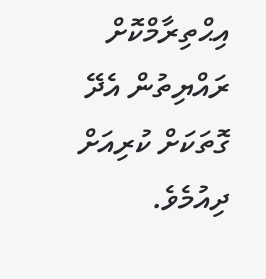އިޙްތިރާމްކޮށް ރައްޔިތުން އެދޭ ގޮތަކަށް ކުރިއަށް ދިއުމެވެ.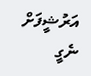އަރުޝީފަށް ނެގީ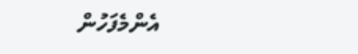އެންމެފަހުން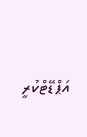އަޕްޑޭޓްކުރީ